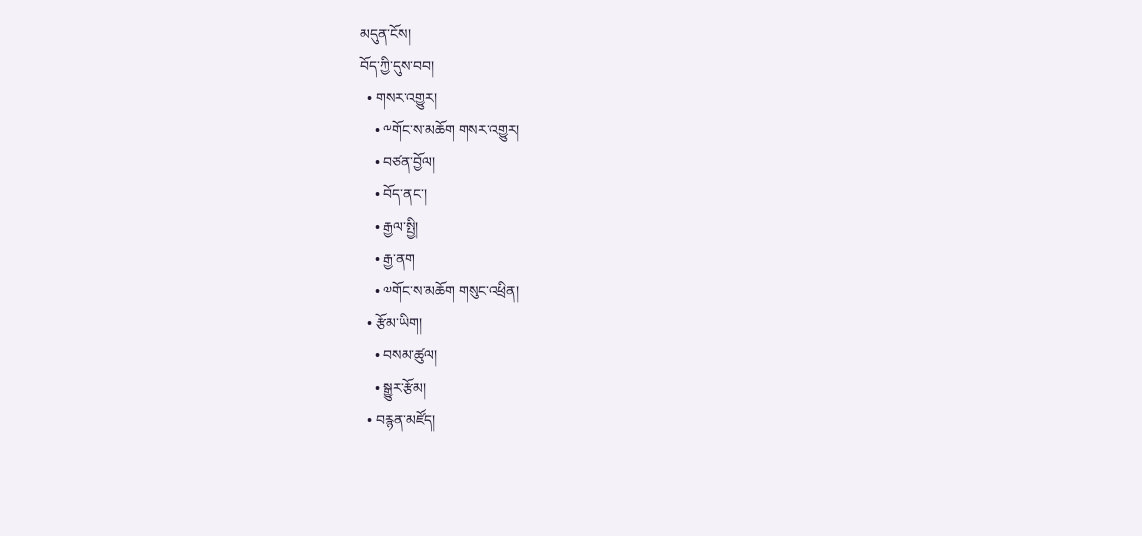མདུན་ངོས།
བོད་ཀྱི་དུས་བབ།
  • གསར་འགྱུར།
    • ༸གོང་ས་མཆོག གསར་འགྱུར།
    • བཙན་བྱོལ།
    • བོད་ནང་།
    • རྒྱལ་སྤྱི།
    • རྒྱ་ནག
    • ༧གོང་ས་མཆོག གསུང་འཕྲིན།
  • རྩོམ་ཡིག།
    • བསམ་ཚུལ།
    • སྒྱུར་རྩོམ།
  • བརྙན་མཛོད།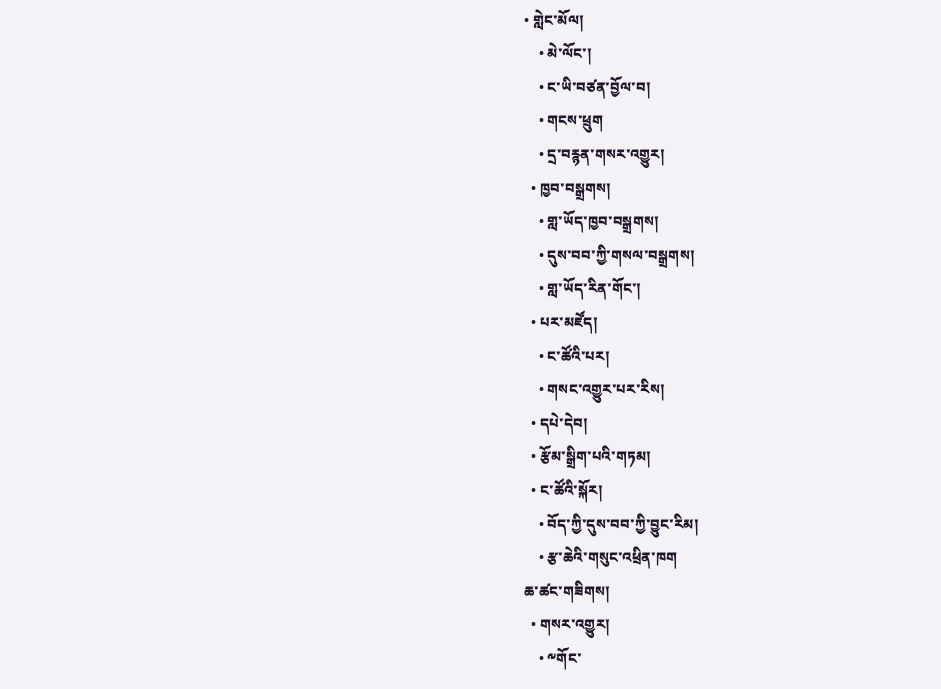• གླེང་མོལ།
    • མེ་ལོང་།
    • ང་ཡི་བཙན་བྱོལ་བ།
    • གངས་ཕྲུག
    • དྲ་བརྙན་གསར་འགྱུར།
  • ཁྱབ་བསྒྲགས།
    • གླ་ཡོད་ཁྱབ་བསྒྲགས།
    • དུས་བབ་ཀྱི་གསལ་བསྒྲགས།
    • གླ་ཡོད་རིན་གོང་།
  • པར་མཛོད།
    • ང་ཚོའི་པར།
    • གསང་འགྱུར་པར་རིས།
  • དཔེ་དེབ།
  • རྩོམ་སྒྲིག་པའི་གཏམ།
  • ང་ཚོའི་སྐོར།
    • བོད་ཀྱི་དུས་བབ་ཀྱི་བྱུང་རིམ།
    • རྩ་ཆེའི་གསུང་འཕྲིན་ཁག
ཆ་ཚང་གཟིགས།
  • གསར་འགྱུར།
    • ༸གོང་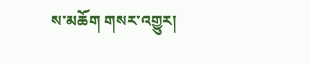ས་མཆོག གསར་འགྱུར།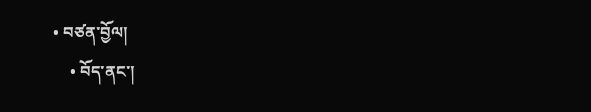• བཙན་བྱོལ།
    • བོད་ནང་།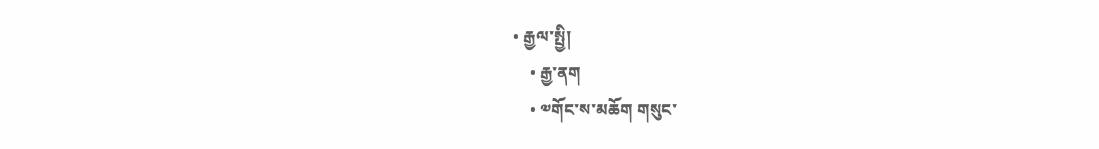• རྒྱལ་སྤྱི།
    • རྒྱ་ནག
    • ༧གོང་ས་མཆོག གསུང་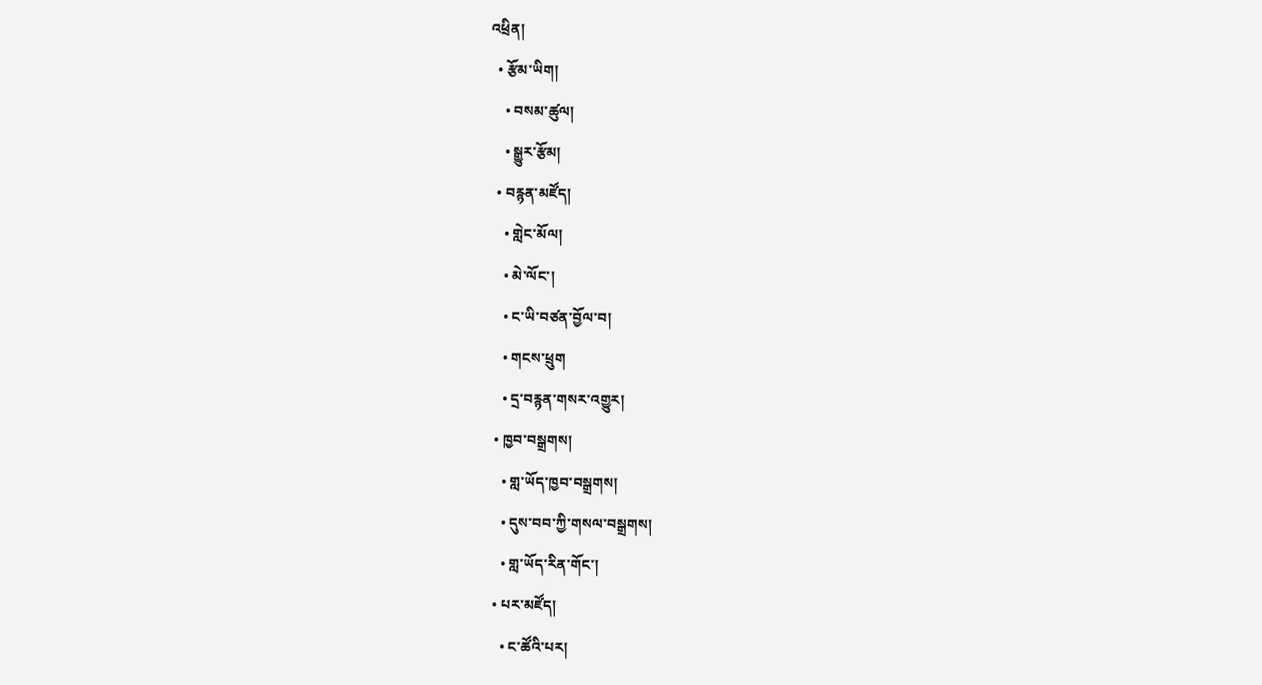འཕྲིན།
  • རྩོམ་ཡིག།
    • བསམ་ཚུལ།
    • སྒྱུར་རྩོམ།
  • བརྙན་མཛོད།
    • གླེང་མོལ།
    • མེ་ལོང་།
    • ང་ཡི་བཙན་བྱོལ་བ།
    • གངས་ཕྲུག
    • དྲ་བརྙན་གསར་འགྱུར།
  • ཁྱབ་བསྒྲགས།
    • གླ་ཡོད་ཁྱབ་བསྒྲགས།
    • དུས་བབ་ཀྱི་གསལ་བསྒྲགས།
    • གླ་ཡོད་རིན་གོང་།
  • པར་མཛོད།
    • ང་ཚོའི་པར།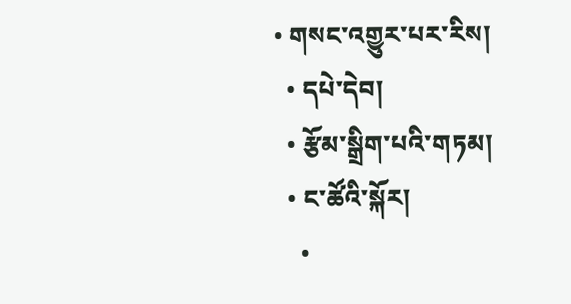• གསང་འགྱུར་པར་རིས།
  • དཔེ་དེབ།
  • རྩོམ་སྒྲིག་པའི་གཏམ།
  • ང་ཚོའི་སྐོར།
    •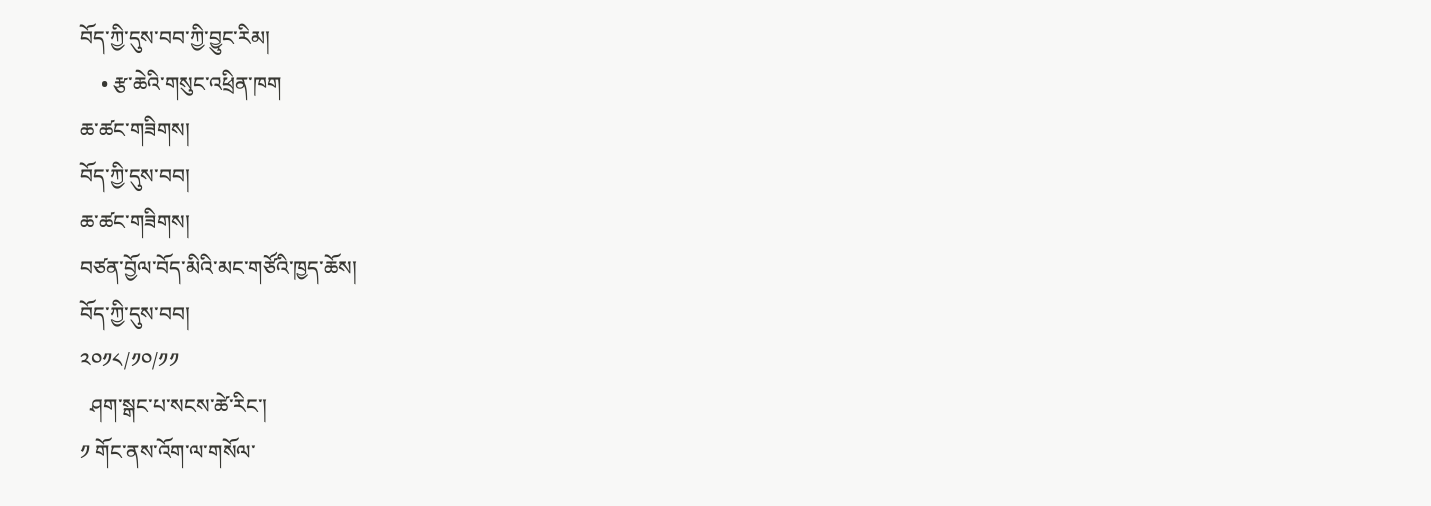བོད་ཀྱི་དུས་བབ་ཀྱི་བྱུང་རིམ།
    • རྩ་ཆེའི་གསུང་འཕྲིན་ཁག
ཆ་ཚང་གཟིགས།
བོད་ཀྱི་དུས་བབ།
ཆ་ཚང་གཟིགས།
བཙན་བྱོལ་བོད་མིའི་མང་གཙོའི་ཁྱད་ཆོས།
བོད་ཀྱི་དུས་བབ།
༢༠༡༨/༡༠/༡༡
  ཤག་སྒང་པ་སངས་ཚེ་རིང་།
༡ གོང་ནས་འོག་ལ་གསོལ་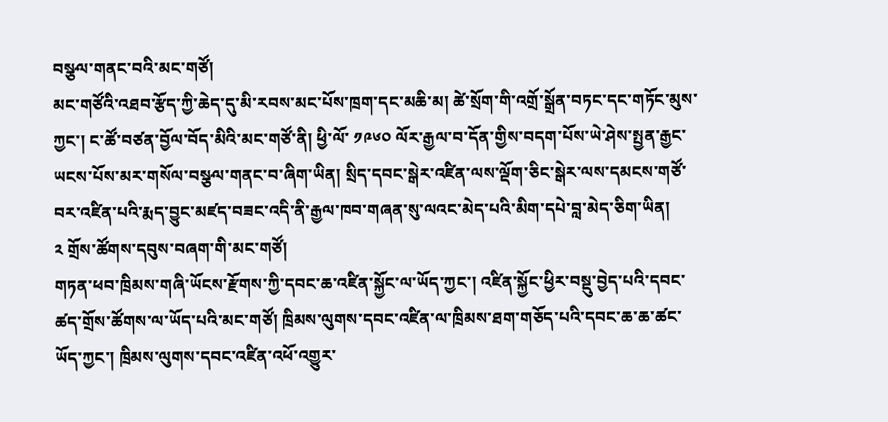བསྩལ་གནང་བའི་མང་གཙོ།
མང་གཙོའི་འཐབ་རྩོད་ཀྱི་ཆེད་དུ་མི་རབས་མང་པོས་ཁྲག་དང་མཆི་མ། ཚེ་སྲོག་གི་འགྲོ་སྒྲོན་བཏང་དང་གཏོང་མུས་ཀྱང་། ང་ཚོ་བཙན་བྱོལ་བོད་མིའི་མང་གཙོ་ནི། ཕྱི་ལོ་ ༡༩༦༠ ལོར་རྒྱལ་བ་དོན་གྱིས་བདག་པོས་ཡེ་ཤེས་སྤྱན་རྒྱང་ཡངས་པོས་མར་གསོལ་བསྩལ་གནང་བ་ཞིག་ཡིན། སྲིད་དབང་སྒེར་འཛིན་ལས་ལྡོག་ཅིང་སྒེར་ལས་དམངས་གཙོ་བར་འཛིན་པའི་རྨད་བྱུང་མཛད་བཟང་འདི་ནི་རྒྱལ་ཁབ་གཞན་སུ་ལའང་མེད་པའི་མིག་དཔེ་བླ་མེད་ཅིག་ཡིན།
༢ གྲོས་ཚོགས་དབུས་བཞག་གི་མང་གཙོ།
གཏན་ཕབ་ཁྲིམས་གཞི་ཡོངས་རྫོགས་ཀྱི་དབང་ཆ་འཛིན་སྐྱོང་ལ་ཡོད་ཀྱང་། འཛིན་སྐྱོང་ཕྱིར་བསྡུ་བྱེད་པའི་དབང་ཚད་གྲོས་ཚོགས་ལ་ཡོད་པའི་མང་གཙོ། ཁྲིམས་ལུགས་དབང་འཛིན་ལ་ཁྲིམས་ཐག་གཅོད་པའི་དབང་ཆ་ཆ་ཚང་ཡོད་ཀྱང་། ཁྲིམས་ལུགས་དབང་འཛིན་འཕོ་འགྱུར་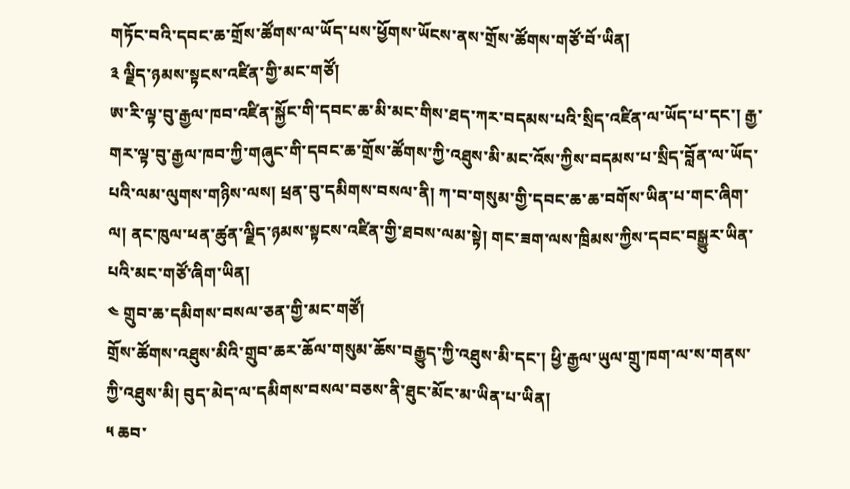གཏོང་བའི་དབང་ཆ་གྲོས་ཚོགས་ལ་ཡོད་པས་ཕྱོགས་ཡོངས་ནས་གྲོས་ཚོགས་གཙོ་བོ་ཡིན།
༣ ལྗིད་ཉམས་སྟངས་འཛིན་གྱི་མང་གཙོ།
ཨ་རི་ལྟ་བུ་རྒྱལ་ཁབ་འཛིན་སྐྱོང་གི་དབང་ཆ་མི་མང་གིས་ཐད་ཀར་བདམས་པའི་སྲིད་འཛིན་ལ་ཡོད་པ་དང་། རྒྱ་གར་ལྟ་བུ་རྒྱལ་ཁབ་ཀྱི་གཞུང་གི་དབང་ཆ་གྲོས་ཚོགས་ཀྱི་འཐུས་མི་མང་འོས་ཀྱིས་བདམས་པ་སྲིད་བློན་ལ་ཡོད་པའི་ལམ་ལུགས་གཉིས་ལས། ཕྲན་བུ་དམིགས་བསལ་ནི། ཀ་བ་གསུམ་གྱི་དབང་ཆ་ཆ་བགོས་ཡིན་པ་གང་ཞིག་ལ། ནང་ཁུལ་ཕན་ཚུན་ལྗིད་ཉམས་སྟངས་འཛིན་གྱི་ཐབས་ལམ་སྟེ། གང་ཟག་ལས་ཁྲིམས་ཀྱིས་དབང་བསྒྱུར་ཡིན་པའི་མང་གཙོ་ཞིག་ཡིན།
༤ གྲུབ་ཆ་དམིགས་བསལ་ཅན་གྱི་མང་གཙོ།
གྲོས་ཚོགས་འཐུས་མིའི་གྲུབ་ཆར་ཆོལ་གསུམ་ཆོས་བརྒྱུད་ཀྱི་འཐུས་མི་དང་། ཕྱི་རྒྱལ་ཡུལ་གྲུ་ཁག་ལ་ས་གནས་ཀྱི་འཐུས་མི། བུད་མེད་ལ་དམིགས་བསལ་བཅས་ནི་ཐུང་མོང་མ་ཡིན་པ་ཡིན།
༥ ཆབ་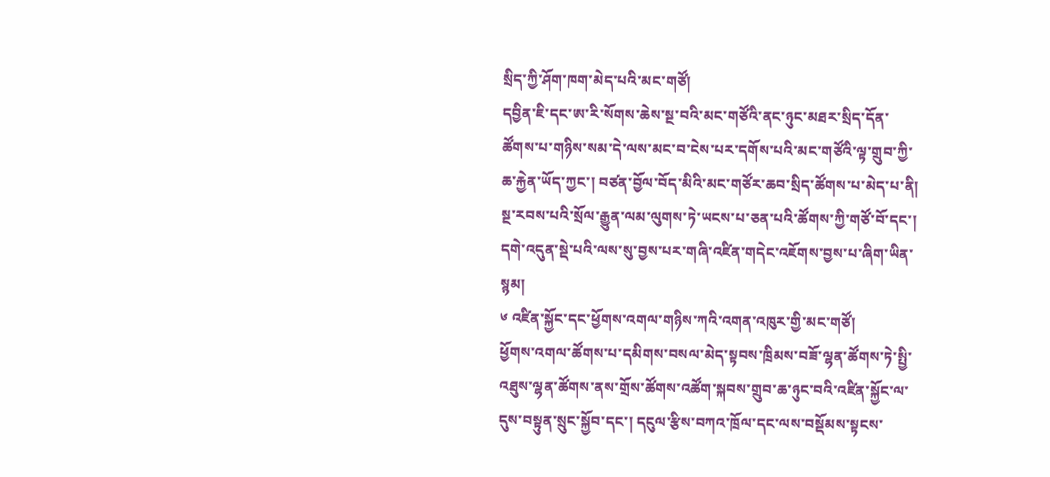སྲིད་ཀྱི་ཤོག་ཁག་མེད་པའི་མང་གཙོ།
དབྱིན་ཇི་དང་ཨ་རི་སོགས་ཆེས་སྔ་བའི་མང་གཙོའི་ནང་ཉུང་མཐར་སྲིད་དོན་ཚོགས་པ་གཉིས་སམ་དེ་ལས་མང་བ་ངེས་པར་དགོས་པའི་མང་གཙོའི་ལྟ་གྲུབ་ཀྱི་ཆ་རྐྱེན་ཡོད་ཀྱང་། བཙན་བྱོལ་བོད་མིའི་མང་གཙོར་ཆབ་སྲིད་ཚོགས་པ་མེད་པ་ནི། སྔ་རབས་པའི་སྲོལ་རྒྱུན་ལམ་ལུགས་ཏེ་ཡངས་པ་ཅན་པའི་ཚོགས་ཀྱི་གཙོ་བོ་དང་། དགེ་འདུན་སྡེ་པའི་ལས་སུ་བྱས་པར་གཞི་འཛིན་གདེང་འཇོགས་བྱས་པ་ཞིག་ཡིན་སྙམ།
༦ འཛིན་སྐྱོང་དང་ཕྱོགས་འགལ་གཉིས་ཀའི་འགན་འཁུར་གྱི་མང་གཙོ།
ཕྱོགས་འགལ་ཚོགས་པ་དམིགས་བསལ་མེད་སྟབས་ཁྲིམས་བཟོ་ལྷན་ཚོགས་ཏེ་སྤྱི་འཐུས་ལྷན་ཚོགས་ནས་གྲོས་ཚོགས་འཚོག་སྐབས་གྲུབ་ཆ་ཉུང་བའི་འཛིན་སྐྱོང་ལ་དུས་བསྟུན་སྲུང་སྐྱོབ་དང་། དངུལ་རྩིས་བཀའ་ཁྲོལ་དང་ལས་བསྡོམས་སྟངས་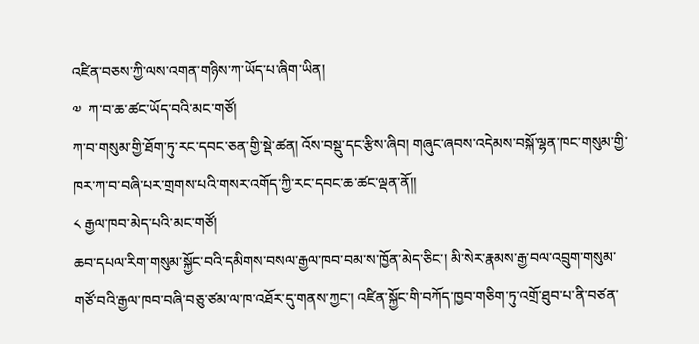འཛིན་བཅས་ཀྱི་ལས་འགན་གཉིས་ཀ་ཡོད་པ་ཞིག་ཡིན།
༧  ཀ་བ་ཆ་ཚང་ཡོད་བའི་མང་གཙོ།
ཀ་བ་གསུམ་གྱི་ཐོག་ཏུ་རང་དབང་ཅན་གྱི་སྡེ་ཚན། འོས་བསྡུ་དང་རྩིས་ཞིབ། གཞུང་ཞབས་འདེམས་བསྐོ་ལྷན་ཁང་གསུམ་གྱི་ཁར་ཀ་བ་བཞི་པར་གྲགས་པའི་གསར་འགོད་ཀྱི་རང་དབང་ཆ་ཚང་ལྡན་ནོ།།
༨ རྒྱལ་ཁབ་མེད་པའི་མང་གཙོ།
ཆབ་དཔལ་རིག་གསུམ་སྐྱོང་བའི་དམིགས་བསལ་རྒྱལ་ཁབ་བམ་ས་ཁྱོན་མེད་ཅིང་། མི་སེར་རྣམས་རྒྱ་བལ་འབྲུག་གསུམ་གཙོ་བའི་རྒྱལ་ཁབ་བཞི་བཅུ་ཙམ་ལ་ཁ་འཐོར་དུ་གནས་ཀྱང་། འཛིན་སྐྱོང་གི་བཀོད་ཁྱབ་གཅིག་ཏུ་འགྲོ་ཐུབ་པ་ནི་བཙན་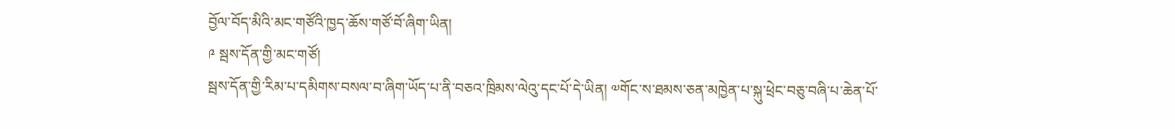བྱོལ་བོད་མིའི་མང་གཙོའི་ཁྱད་ཆོས་གཙོ་བོ་ཞིག་ཡིན།
༩ སྦས་དོན་གྱི་མང་གཙོ།
སྦས་དོན་གྱི་རིམ་པ་དམིགས་བསལ་བ་ཞིག་ཡོད་པ་ནི་བཅའ་ཁྲིམས་ལེའུ་དང་པོ་དེ་ཡིན། ༧གོང་ས་ཐམས་ཅན་མཁྱེན་པ་སྐུ་ཕྲེང་བཅུ་བཞི་པ་ཆེན་པོ་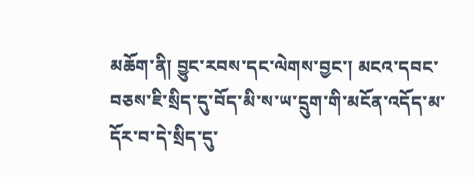མཆོག་ནི། བྱུང་རབས་དང་ལེགས་བྱང་། མངའ་དབང་བཅས་ཇི་སྲིད་དུ་བོད་མི་ས་ཡ་དྲུག་གི་མངོན་འདོད་མ་དོར་བ་དེ་སྲིད་དུ་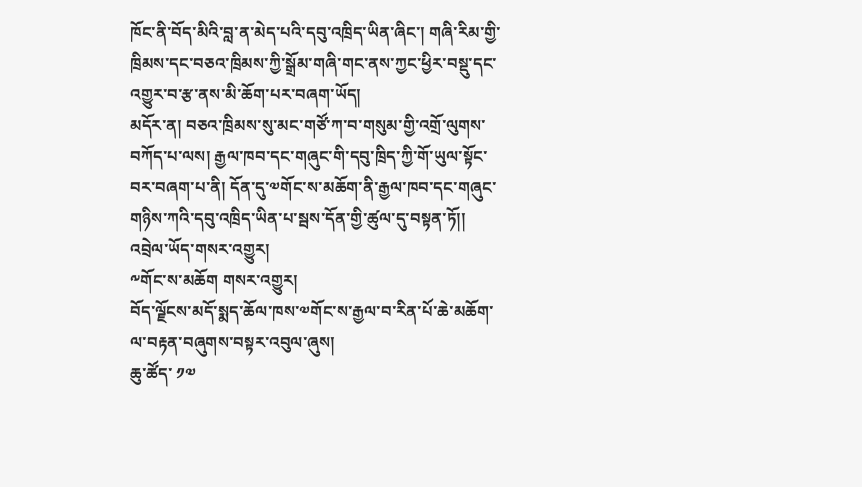ཁོང་ནི་བོད་མིའི་བླ་ན་མེད་པའི་དབུ་འཁྲིད་ཡིན་ཞིང་། གཞི་རིམ་གྱི་ཁྲིམས་དང་བཅའ་ཁྲིམས་ཀྱི་སྒྲོམ་གཞི་གང་ནས་ཀྱང་ཕྱིར་བསྡུ་དང་འགྱུར་བ་རྩ་ནས་མི་ཆོག་པར་བཞག་ཡོད།
མདོར་ན། བཅའ་ཁྲིམས་སུ་མང་གཙོ་ཀ་བ་གསུམ་གྱི་འགྲོ་ལུགས་བཀོད་པ་ལས། རྒྱལ་ཁབ་དང་གཞུང་གི་དབུ་ཁྲིད་ཀྱི་གོ་ཡུལ་སྟོང་བར་བཞག་པ་ནི། དོན་དུ་༧གོང་ས་མཆོག་ནི་རྒྱལ་ཁབ་དང་གཞུང་གཉིས་ཀའི་དབུ་འཁྲིད་ཡིན་པ་སྦས་དོན་གྱི་ཚུལ་དུ་བསྟན་ཏོ།།
འབྲེལ་ཡོད་གསར་འགྱུར།
༸གོང་ས་མཆོག གསར་འགྱུར།
བོད་ལྗོངས་མདོ་སྨད་ཆོལ་ཁས་༧གོང་ས་རྒྱལ་བ་རིན་པོ་ཆེ་མཆོག་ལ་བརྟན་བཞུགས་བསྟར་འབུལ་ཞུས།
ཆུ་ཚོད་ ༡༧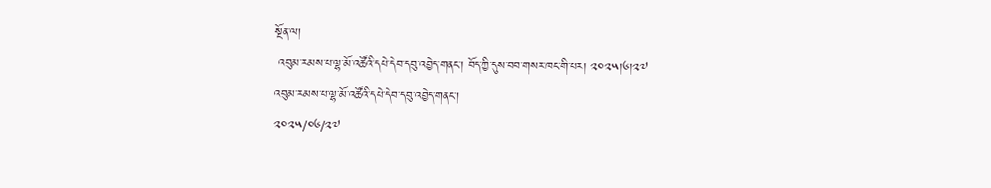སྔོན་ལ།
 འབུམ་རམས་པ་ལྷ་མོ་འཚོའི་དཔེ་དེབ་དབུ་འབྱེད་གནང་། བོད་ཀྱི་དུས་བབ་གསར་ཁང་གི་པར། ༢༠༢༥།༦།༢༧
འབུམ་རམས་པ་ལྷ་མོ་འཚོའི་དཔེ་དེབ་དབུ་འབྱེད་གནང་།
༢༠༢༥/༠༦/༢༧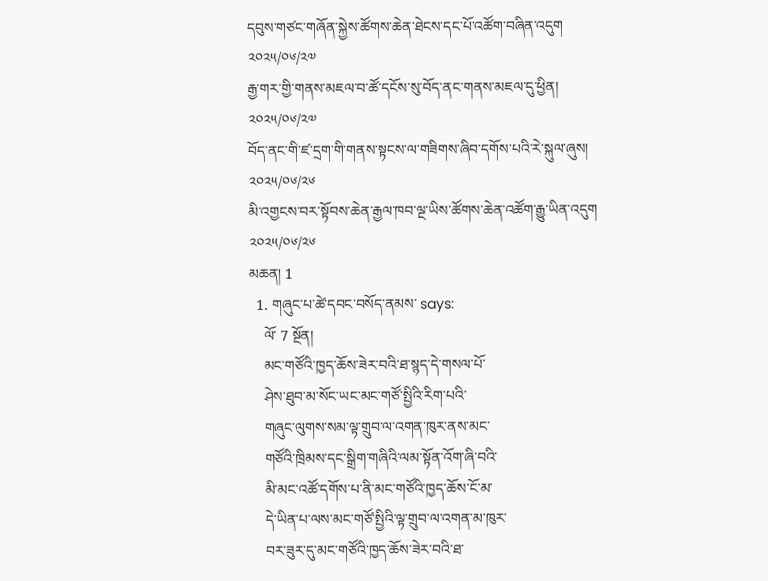དབུས་གཙང་གཞོན་སྐྱེས་ཚོགས་ཆེན་ཐེངས་དང་པོ་འཚོག་བཞིན་འདུག
༢༠༢༥/༠༦/༢༧
རྒྱ་གར་གྱི་གནས་མཇལ་བ་ཚོ་དངོས་སུ་བོད་ནང་གནས་མཇལ་དུ་ཕྱིན།
༢༠༢༥/༠༦/༢༧
བོད་ནང་གི་ཛ་དྲག་གི་གནས་སྟངས་ལ་གཟིགས་ཞིབ་དགོས་པའི་རེ་སྐུལ་ཞུས།
༢༠༢༥/༠༦/༢༦
མི་འགྱངས་བར་སྟོབས་ཆེན་རྒྱལ་ཁབ་ལྔ་ཡིས་ཚོགས་ཆེན་འཚོག་རྒྱུ་ཡིན་འདུག
༢༠༢༥/༠༦/༢༦
མཆན། 1
  1. གཞུང་པ་ཚེ་དབང་བསོད་ནམས་ says:
    ལོ་ 7 སྔོན།
    མང་གཙོའི་ཁྱད་ཆོས་ཟེར་བའི་ཐ་སྙད་དེ་གསལ་པོ་
    ཤེས་ཐུབ་མ་སོང་ཡང་མང་གཙོ་སྤྱིའི་རིག་པའི་
    གཞུང་ལུགས་སམ་ལྟ་གྲུབ་ལ་འགན་ཁུར་ནས་མང་
    གཙོའི་ཁྲིམས་དང་སྒྲིག་གཞིའི་ལམ་སྟོན་འོག་ཞི་བའི་
    མི་མང་འཚོ་དགོས་པ་ནི་མང་གཙོའི་ཁྱད་ཆོས་ངོ་མ་
    དེ་ཡིན་པ་ལས་མང་གཙོ་སྤྱིའི་ལྟ་གྲུབ་ལ་འགན་མ་ཁུར་
    བར་ཟུར་དུ་མང་གཙོའི་ཁྱད་ཆོས་ཟེར་བའི་ཐ་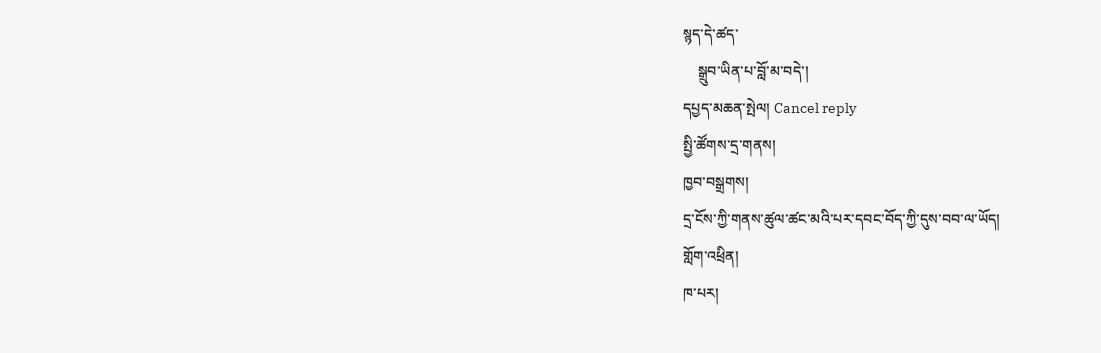སྙད་དེ་ཚད་
    སྒྲུབ་ཡིན་པ་བློ་མ་བདེ་།
དཔྱད་མཆན་སྤེལ། Cancel reply
སྤྱི་ཚོགས་དྲ་གནས།
ཁྱབ་བསྒྲགས།
དྲ་ངོས་ཀྱི་གནས་ཚུལ་ཚང་མའི་པར་དབང་བོད་ཀྱི་དུས་བབ་ལ་ཡོད།
གློག་འཕྲིན།
ཁ་པར།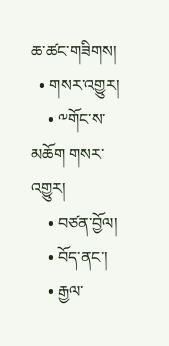ཆ་ཚང་གཟིགས།
  • གསར་འགྱུར།
    • ༸གོང་ས་མཆོག གསར་འགྱུར།
    • བཙན་བྱོལ།
    • བོད་ནང་།
    • རྒྱལ་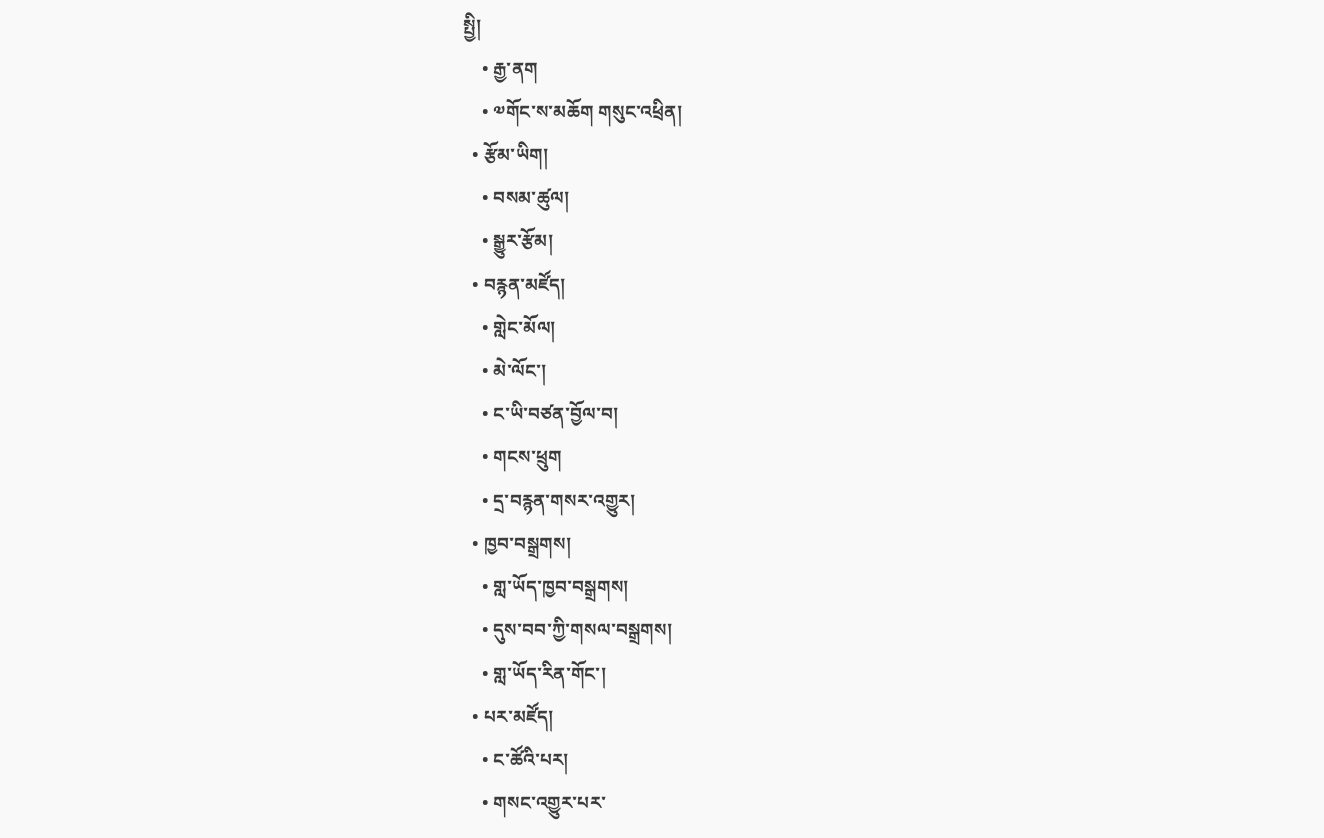སྤྱི།
    • རྒྱ་ནག
    • ༧གོང་ས་མཆོག གསུང་འཕྲིན།
  • རྩོམ་ཡིག།
    • བསམ་ཚུལ།
    • སྒྱུར་རྩོམ།
  • བརྙན་མཛོད།
    • གླེང་མོལ།
    • མེ་ལོང་།
    • ང་ཡི་བཙན་བྱོལ་བ།
    • གངས་ཕྲུག
    • དྲ་བརྙན་གསར་འགྱུར།
  • ཁྱབ་བསྒྲགས།
    • གླ་ཡོད་ཁྱབ་བསྒྲགས།
    • དུས་བབ་ཀྱི་གསལ་བསྒྲགས།
    • གླ་ཡོད་རིན་གོང་།
  • པར་མཛོད།
    • ང་ཚོའི་པར།
    • གསང་འགྱུར་པར་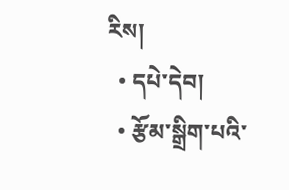རིས།
  • དཔེ་དེབ།
  • རྩོམ་སྒྲིག་པའི་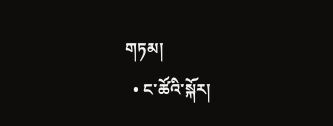གཏམ།
  • ང་ཚོའི་སྐོར།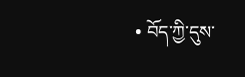• བོད་ཀྱི་དུས་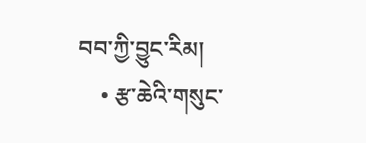བབ་ཀྱི་བྱུང་རིམ།
    • རྩ་ཆེའི་གསུང་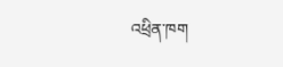འཕྲིན་ཁག